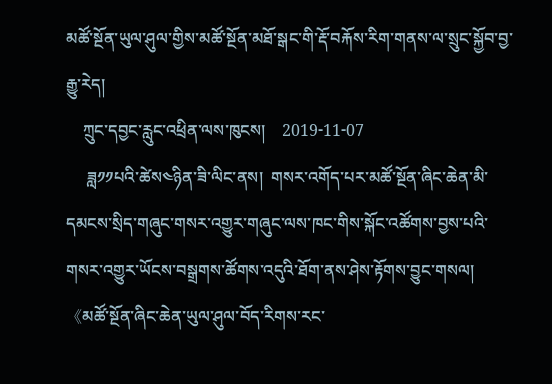མཚོ་སྔོན་ཡུལ་ཤུལ་གྱིས་མཚོ་སྔོན་མཐོ་སྒང་གི་རྡོ་བརྐོས་རིག་གནས་ལ་སྲུང་སྐྱོབ་བྱ་རྒྱུ་རེད།
    ཀྲུང་དབྱང་རླུང་འཕྲིན་ལས་ཁུངས།    2019-11-07
     ཟླ༡༡པའི་ཚེས༤ཉིན་ཟི་ལིང་ནས།  གསར་འགོད་པར་མཚོ་སྔོན་ཞིང་ཆེན་མི་དམངས་སྲིད་གཞུང་གསར་འགྱུར་གཞུང་ལས་ཁང་གིས་སྐོང་འཚོགས་བྱས་པའི་གསར་འགྱུར་ཡོངས་བསྒྲགས་ཚོགས་འདུའི་ཐོག་ནས་ཤེས་རྟོགས་བྱུང་གསལ།  《མཚོ་སྔོན་ཞིང་ཆེན་ཡུལ་ཤུལ་བོད་རིགས་རང་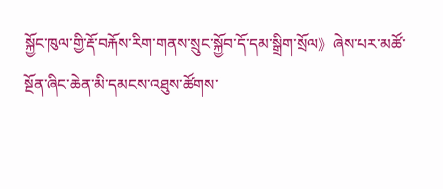སྐྱོང་ཁུལ་གྱི་རྡོ་བརྐོས་རིག་གནས་སྲུང་སྐྱོབ་དོ་དམ་སྒྲིག་སྲོལ》ཞེས་པར་མཚོ་སྔོན་ཞིང་ཆེན་མི་དམངས་འཐུས་ཚོགས་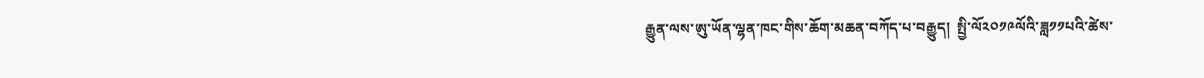རྒྱུན་ལས་ཨུ་ཡོན་ལྷན་ཁང་གིས་ཆོག་མཆན་བཀོད་པ་བརྒྱུད།  སྤྱི་ལོ༢༠༡༩ལོའི་ཟླ༡༡པའི་ཚེས་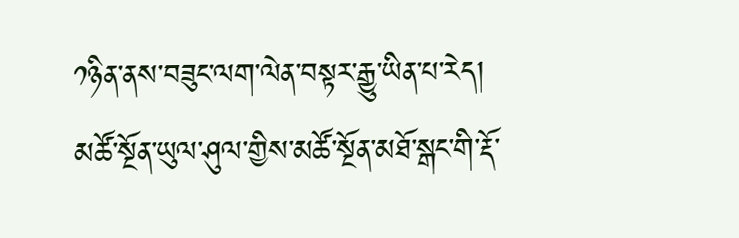༡ཉིན་ནས་བཟུང་ལག་ལེན་བསྟར་རྒྱུ་ཡིན་པ་རེད།
མཚོ་སྔོན་ཡུལ་ཤུལ་གྱིས་མཚོ་སྔོན་མཐོ་སྒང་གི་རྡོ་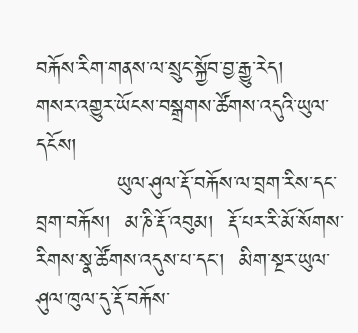བརྐོས་རིག་གནས་ལ་སྲུང་སྐྱོབ་བྱ་རྒྱུ་རེད།
གསར་འགྱུར་ཡོངས་བསྒྲགས་ཚོགས་འདུའི་ཡུལ་དངོས།
           ཡུལ་ཤུལ་རྡོ་བརྐོས་ལ་བྲག་རིས་དང་བྲག་བརྐོས།  མ་ཎི་རྡོ་འབུམ།  རྡོ་པར་རི་མོ་སོགས་རིགས་སྣ་ཚོགས་འདུས་པ་དང་།  མིག་སྔར་ཡུལ་ཤུལ་ཁུལ་དུ་རྡོ་བརྐོས་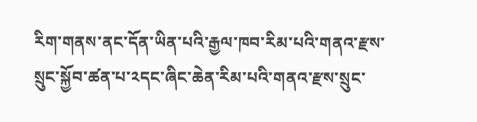རིག་གནས་ནང་དོན་ཡིན་པའི་རྒྱལ་ཁབ་རིམ་པའི་གནའ་རྫས་སྲུང་སྐྱོབ་ཚན་པ་༢དང་ཞིང་ཆེན་རིམ་པའི་གནའ་རྫས་སྲུང་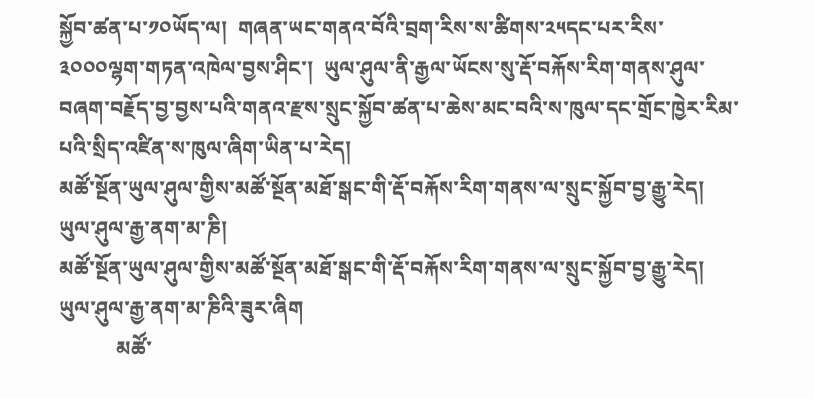སྐྱོབ་ཚན་པ་༡༠ཡོད་ལ།  གཞན་ཡང་གནའ་བོའི་བྲག་རིས་ས་ཚིགས་༢༥དང་པར་རིས་༣༠༠༠ལྷག་གཏན་འཁེལ་བྱས་ཤིང་།  ཡུལ་ཤུལ་ནི་རྒྱལ་ཡོངས་སུ་རྡོ་བརྐོས་རིག་གནས་ཤུལ་བཞག་བརྗོད་བྱ་བྱས་པའི་གནའ་རྫས་སྲུང་སྐྱོབ་ཚན་པ་ཆེས་མང་བའི་ས་ཁུལ་དང་གྲོང་ཁྱེར་རིམ་པའི་སྲིད་འཛིན་ས་ཁུལ་ཞིག་ཡིན་པ་རེད།
མཚོ་སྔོན་ཡུལ་ཤུལ་གྱིས་མཚོ་སྔོན་མཐོ་སྒང་གི་རྡོ་བརྐོས་རིག་གནས་ལ་སྲུང་སྐྱོབ་བྱ་རྒྱུ་རེད།
ཡུལ་ཤུལ་རྒྱ་ནག་མ་ཎི།
མཚོ་སྔོན་ཡུལ་ཤུལ་གྱིས་མཚོ་སྔོན་མཐོ་སྒང་གི་རྡོ་བརྐོས་རིག་གནས་ལ་སྲུང་སྐྱོབ་བྱ་རྒྱུ་རེད།
ཡུལ་ཤུལ་རྒྱ་ནག་མ་ཎིའི་ཟུར་ཞིག
           མཚོ་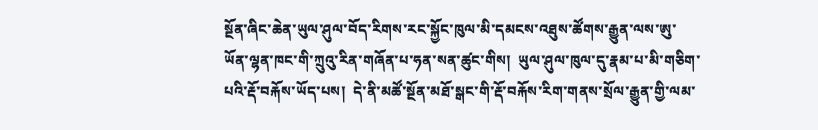སྔོན་ཞིང་ཆེན་ཡུལ་ཤུལ་བོད་རིགས་རང་སྐྱོང་ཁུལ་མི་དམངས་འཐུས་ཚོགས་རྒྱུན་ལས་ཨུ་ཡོན་ལྷན་ཁང་གི་ཀྲུའུ་རིན་གཞོན་པ་ཧན་སན་ཚུང་གིས།  ཡུལ་ཤུལ་ཁུལ་དུ་རྣམ་པ་མི་གཅིག་པའི་རྡོ་བརྐོས་ཡོད་པས།  དེ་ནི་མཚོ་སྔོན་མཐོ་སྒང་གི་རྡོ་བརྐོས་རིག་གནས་སྲོལ་རྒྱུན་གྱི་ལམ་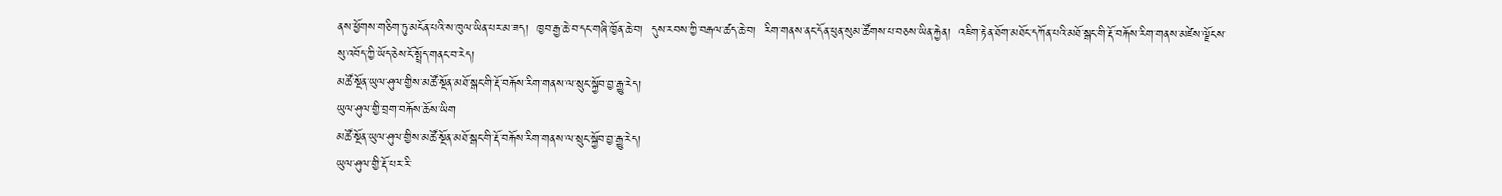ནས་ཕྱོགས་གཅིག་ཏུ་མངོན་པའི་ས་ཁུལ་ཡིན་པར་མ་ཟད།  ཁྱབ་རྒྱ་ཆེ་བ་དང་གཞི་ཁྱོན་ཆེ་བ།  དུས་རབས་ཀྱི་བརྒལ་ཚད་ཆེ་བ།  རིག་གནས་ནང་དོན་ཕུན་སུམ་ཚོགས་པ་བཅས་ཡིན་རྐྱེན།  འཇིག་རྟེན་ཐོག་མཐོང་དཀོན་པའི་མཐོ་སྒང་གི་རྡོ་བརྐོས་རིག་གནས་མཛེས་ལྗོངས་སུ་འབོད་ཀྱི་ཡོད་ཅེས་ངོ་སྤྲོད་གནང་བ་རེད།
མཚོ་སྔོན་ཡུལ་ཤུལ་གྱིས་མཚོ་སྔོན་མཐོ་སྒང་གི་རྡོ་བརྐོས་རིག་གནས་ལ་སྲུང་སྐྱོབ་བྱ་རྒྱུ་རེད།
ཡུལ་ཤུལ་གྱི་བྲག་བརྐོས་ཆོས་ཡིག
མཚོ་སྔོན་ཡུལ་ཤུལ་གྱིས་མཚོ་སྔོན་མཐོ་སྒང་གི་རྡོ་བརྐོས་རིག་གནས་ལ་སྲུང་སྐྱོབ་བྱ་རྒྱུ་རེད།
ཡུལ་ཤུལ་གྱི་རྡོ་པར་རི་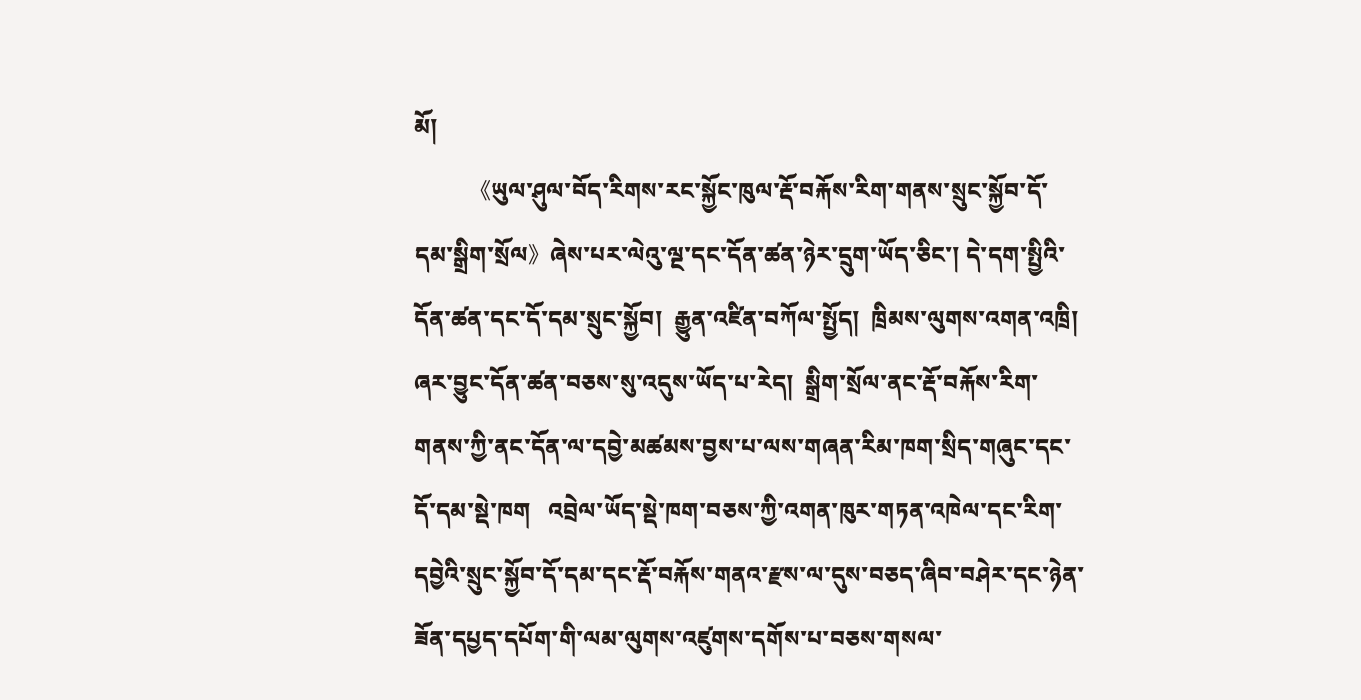མོ།
           《ཡུལ་ཤུལ་བོད་རིགས་རང་སྐྱོང་ཁུལ་རྡོ་བརྐོས་རིག་གནས་སྲུང་སྐྱོབ་དོ་དམ་སྒྲིག་སྲོལ》ཞེས་པར་ལེའུ་ལྔ་དང་དོན་ཚན་ཉེར་དྲུག་ཡོད་ཅིང་། དེ་དག་སྤྱིའི་དོན་ཚན་དང་དོ་དམ་སྲུང་སྐྱོབ།  རྒྱུན་འཛིན་བཀོལ་སྤྱོད།  ཁྲིམས་ལུགས་འགན་འཁྲི།  ཞར་བྱུང་དོན་ཚན་བཅས་སུ་འདུས་ཡོད་པ་རེད།  སྒྲིག་སྲོལ་ནང་རྡོ་བརྐོས་རིག་གནས་ཀྱི་ནང་དོན་ལ་དབྱེ་མཚམས་བྱས་པ་ལས་གཞན་རིམ་ཁག་སྲིད་གཞུང་དང་དོ་དམ་སྡེ་ཁག   འབྲེལ་ཡོད་སྡེ་ཁག་བཅས་ཀྱི་འགན་ཁུར་གཏན་འཁེལ་དང་རིག་དབྱེའི་སྲུང་སྐྱོབ་དོ་དམ་དང་རྡོ་བརྐོས་གནའ་རྫས་ལ་དུས་བཅད་ཞིབ་བཤེར་དང་ཉེན་ཟོན་དཔྱད་དཔོག་གི་ལམ་ལུགས་འཛུགས་དགོས་པ་བཅས་གསལ་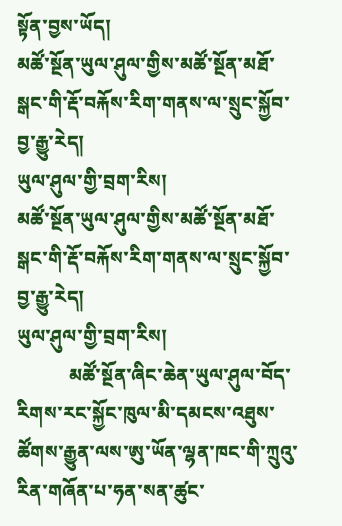སྟོན་བྱས་ཡོད།
མཚོ་སྔོན་ཡུལ་ཤུལ་གྱིས་མཚོ་སྔོན་མཐོ་སྒང་གི་རྡོ་བརྐོས་རིག་གནས་ལ་སྲུང་སྐྱོབ་བྱ་རྒྱུ་རེད།
ཡུལ་ཤུལ་གྱི་བྲག་རིས།
མཚོ་སྔོན་ཡུལ་ཤུལ་གྱིས་མཚོ་སྔོན་མཐོ་སྒང་གི་རྡོ་བརྐོས་རིག་གནས་ལ་སྲུང་སྐྱོབ་བྱ་རྒྱུ་རེད།
ཡུལ་ཤུལ་གྱི་བྲག་རིས།
           མཚོ་སྔོན་ཞིང་ཆེན་ཡུལ་ཤུལ་བོད་རིགས་རང་སྐྱོང་ཁུལ་མི་དམངས་འཐུས་ཚོགས་རྒྱུན་ལས་ཨུ་ཡོན་ལྷན་ཁང་གི་ཀྲུའུ་རིན་གཞོན་པ་ཧན་སན་ཚུང་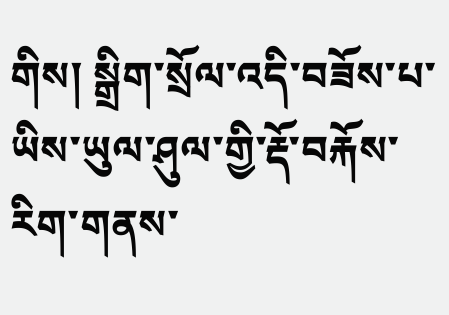གིས། སྒྲིག་སྲོལ་འདི་བཟོས་པ་ཡིས་ཡུལ་ཤུལ་གྱི་རྡོ་བརྐོས་རིག་གནས་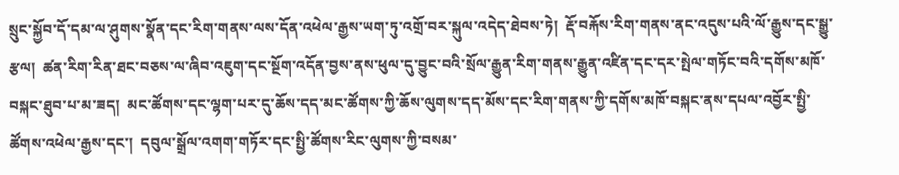སྲུང་སྐྱོབ་དོ་དམ་ལ་ཤུགས་སྣོན་དང་རིག་གནས་ལས་དོན་འཕེལ་རྒྱས་ཡག་ཏུ་འགྲོ་བར་སྐུལ་འདེད་ཐེབས་ཏེ།  རྡོ་བརྐོས་རིག་གནས་ནང་འདུས་པའི་ལོ་རྒྱུས་དང་སྒྱུ་རྩལ།  ཚན་རིག་རིན་ཐང་བཅས་ལ་ཞིབ་འཇུག་དང་སྔོག་འདོན་བྱས་ནས་ཕུལ་དུ་བྱུང་བའི་སྲོལ་རྒྱུན་རིག་གནས་རྒྱུན་འཛིན་དང་དར་སྤེལ་གཏོང་བའི་དགོས་མཁོ་བསྐང་ཐུབ་པ་མ་ཟད།  མང་ཚོགས་དང་ལྷག་པར་དུ་ཆོས་དད་མང་ཚོགས་ཀྱི་ཆོས་ལུགས་དད་མོས་དང་རིག་གནས་ཀྱི་དགོས་མཁོ་བསྐང་ནས་དཔལ་འབྱོར་སྤྱི་ཚོགས་འཕེལ་རྒྱས་དང་།  དབུལ་སྒྲོལ་འགག་གཏོར་དང་སྤྱི་ཚོགས་རིང་ལུགས་ཀྱི་བསམ་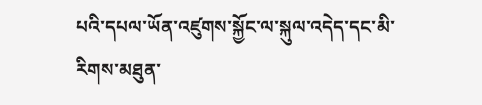པའི་དཔལ་ཡོན་འཛུགས་སྐྱོང་ལ་སྐུལ་འདེད་དང་མི་རིགས་མཐུན་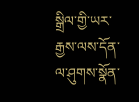སྒྲིལ་གྱི་ཡར་རྒྱས་ལས་དོན་ལ་ཤུགས་སྣོན་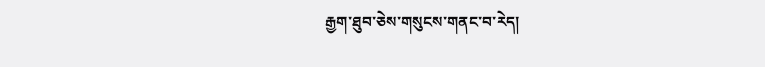རྒྱག་ཐུབ་ཅེས་གསུངས་གནང་བ་རེད།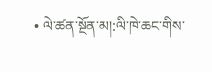• ལེ་ཚན་སྔོན་མ།:ལི་ཁེ་ཆང་གིས་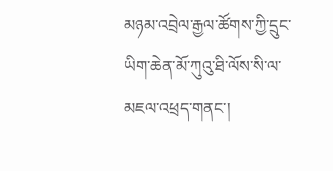མཉམ་འབྲེལ་རྒྱལ་ཚོགས་ཀྱི་དྲུང་ཡིག་ཆེན་མོ་ཀུའུ་ཐི་ལོས་སི་ལ་མཇལ་འཕྲད་གནང་།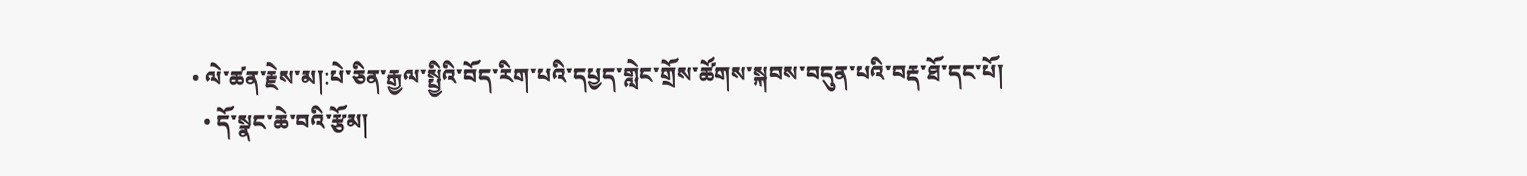• ལེ་ཚན་རྗེས་མ།:པེ་ཅིན་རྒྱལ་སྤྱིའི་བོད་རིག་པའི་དཔྱད་གླེང་གྲོས་ཚོགས་སྐབས་བདུན་པའི་བརྡ་ཐོ་དང་པོ།
  • དོ་སྣང་ཆེ་བའི་རྩོམ།